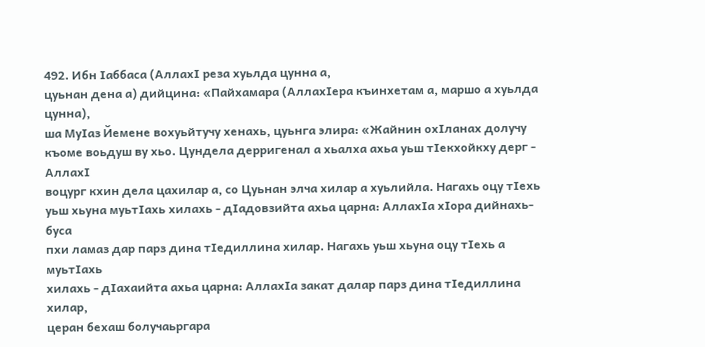492. Ибн Iаббаса (АллахI реза хуьлда цунна а,
цуьнан дена а) дийцина: «Пайхамара (АллахIера къинхетам а, маршо а хуьлда цунна),
ша МуIаз Йемене вохуьйтучу хенахь, цуьнга элира: «Жайнин охIланах долучу
къоме воьдуш ву хьо. Цундела дерригенал а хьалха ахьа уьш тIекхойкху дерг - АллахI
воцург кхин дела цахилар а, со Цуьнан элча хилар а хуьлийла. Нагахь оцу тIехь
уьш хьуна муьтIахь хилахь - дIадовзийта ахьа царна: АллахIа хIора дийнахь-буса
пхи ламаз дар парз дина тIедиллина хилар. Нагахь уьш хьуна оцу тIехь а муьтIахь
хилахь - дIахаийта ахьа царна: АллахIа закат далар парз дина тIедиллина хилар,
церан бехаш болучаьргара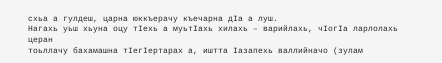схьа а гулдеш, царна юккъерачу къечарна дIа а луш.
Нагахь уьш хьуна оцу тIехь а муьтIахь хилахь – варийлахь, чIогIа ларлолахь церан
тоьллачу бахамашна тIегIертарах а, иштта Iазапехь валлийначо (зулам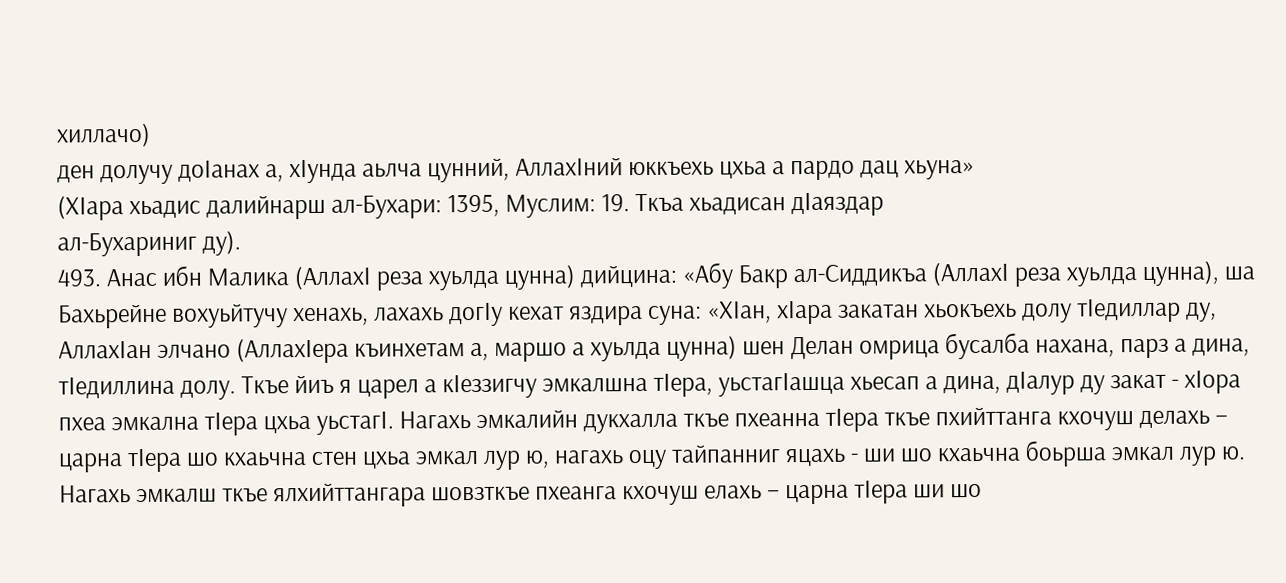хиллачо)
ден долучу доIанах а, хIунда аьлча цунний, АллахIний юккъехь цхьа а пардо дац хьуна»
(ХIара хьадис далийнарш ал-Бухари: 1395, Муслим: 19. Ткъа хьадисан дIаяздар
ал-Бухариниг ду).
493. Анас ибн Малика (АллахI реза хуьлда цунна) дийцина: «Абу Бакр ал-Сиддикъа (АллахI реза хуьлда цунна), ша Бахьрейне вохуьйтучу хенахь, лахахь догIу кехат яздира суна: «ХIан, хIара закатан хьокъехь долу тIедиллар ду, АллахIан элчано (АллахIера къинхетам а, маршо а хуьлда цунна) шен Делан омрица бусалба нахана, парз а дина, тIедиллина долу. Ткъе йиъ я царел а кIеззигчу эмкалшна тIера, уьстагIашца хьесап а дина, дIалур ду закат - хIора пхеа эмкална тIера цхьа уьстагI. Нагахь эмкалийн дукхалла ткъе пхеанна тIера ткъе пхийттанга кхочуш делахь – царна тIера шо кхаьчна стен цхьа эмкал лур ю, нагахь оцу тайпанниг яцахь - ши шо кхаьчна боьрша эмкал лур ю. Нагахь эмкалш ткъе ялхийттангара шовзткъе пхеанга кхочуш елахь – царна тIера ши шо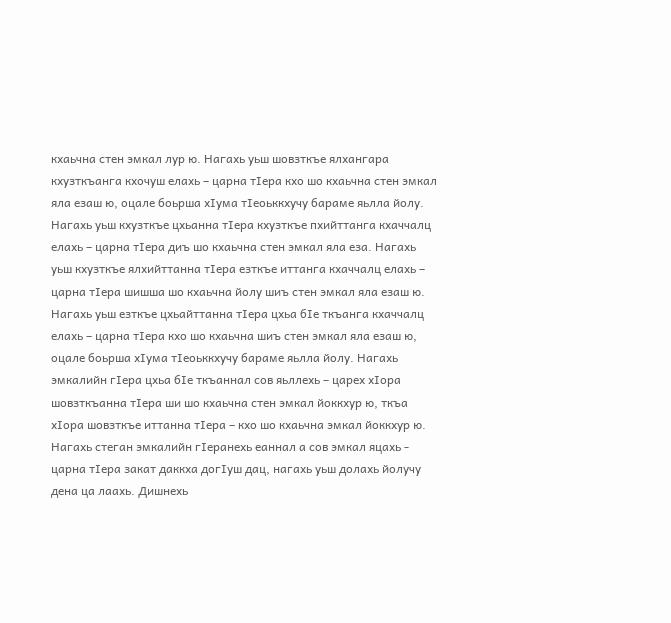кхаьчна стен эмкал лур ю. Нагахь уьш шовзткъе ялхангара кхузткъанга кхочуш елахь – царна тIера кхо шо кхаьчна стен эмкал яла езаш ю, оцале боьрша хIума тIеоьккхучу бараме яьлла йолу. Нагахь уьш кхузткъе цхьанна тIера кхузткъе пхийттанга кхаччалц елахь – царна тIера диъ шо кхаьчна стен эмкал яла еза. Нагахь уьш кхузткъе ялхийттанна тIера езткъе иттанга кхаччалц елахь – царна тIера шишша шо кхаьчна йолу шиъ стен эмкал яла езаш ю. Нагахь уьш езткъе цхьайттанна тIера цхьа бIе ткъанга кхаччалц елахь – царна тIера кхо шо кхаьчна шиъ стен эмкал яла езаш ю, оцале боьрша хIума тIеоьккхучу бараме яьлла йолу. Нагахь эмкалийн гIера цхьа бIе ткъаннал сов яьллехь – царех хIора шовзткъанна тIера ши шо кхаьчна стен эмкал йоккхур ю, ткъа хIора шовзткъе иттанна тIера – кхо шо кхаьчна эмкал йоккхур ю. Нагахь стеган эмкалийн гIеранехь еаннал а сов эмкал яцахь - царна тIера закат даккха догIуш дац, нагахь уьш долахь йолучу дена ца лаахь. Дишнехь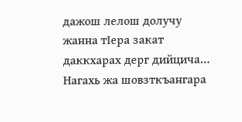дажош лелош долучу жанна тIера закат даккхарах дерг дийцича… Нагахь жа шовзткъангара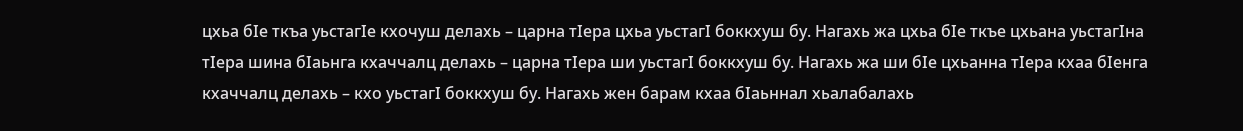цхьа бIе ткъа уьстагIе кхочуш делахь – царна тIера цхьа уьстагI боккхуш бу. Нагахь жа цхьа бIе ткъе цхьана уьстагIна тIера шина бIаьнга кхаччалц делахь – царна тIера ши уьстагI боккхуш бу. Нагахь жа ши бIе цхьанна тIера кхаа бIенга кхаччалц делахь – кхо уьстагI боккхуш бу. Нагахь жен барам кхаа бIаьннал хьалабалахь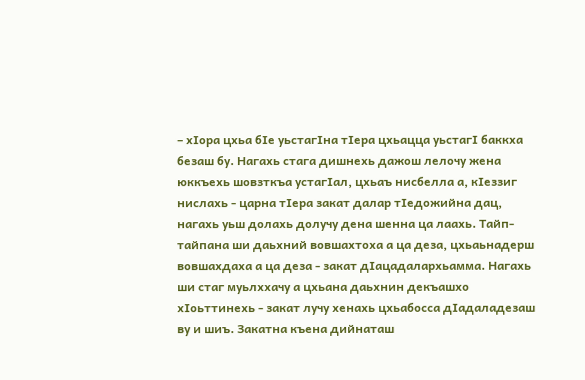– хIора цхьа бIе уьстагIна тIера цхьацца уьстагI баккха безаш бу. Нагахь стага дишнехь дажош лелочу жена юккъехь шовзткъа устагIал, цхьаъ нисбелла а, кIеззиг нислахь - царна тIера закат далар тIедожийна дац, нагахь уьш долахь долучу дена шенна ца лаахь. Тайп-тайпана ши даьхний вовшахтоха а ца деза, цхьаьнадерш вовшахдаха а ца деза - закат дIацадалархьамма. Нагахь ши стаг муьлххачу а цхьана даьхнин декъашхо хIоьттинехь - закат лучу хенахь цхьабосса дIадаладезаш ву и шиъ. Закатна къена дийнаташ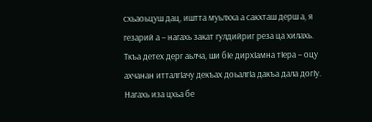схьаоьцуш дац, иштта муьлхха а сакхташ дерш а, я гезарий а – нагахь закат гулдийриг реза ца хилахь. Ткъа детех дерг аьлча, ши бIе дирхIамна тIера – оцу ахчанан итталгIачу декъах доьалгIа дакъа дала догIу. Нагахь иза цхьа бе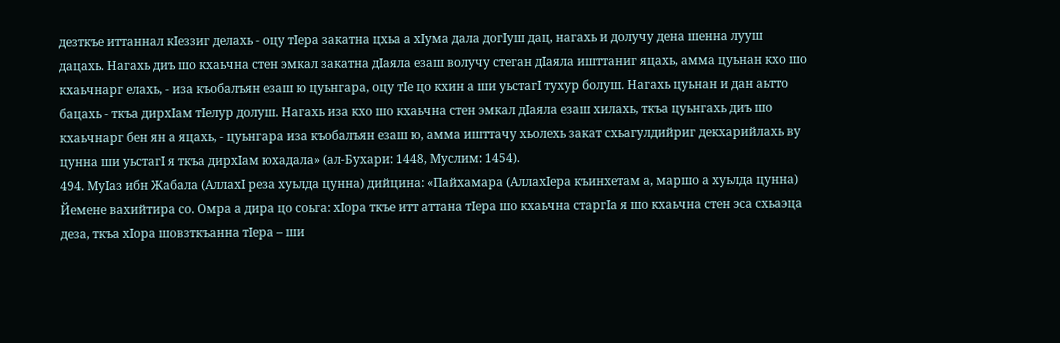дезткъе иттаннал кIеззиг делахь - оцу тIера закатна цхьа а хIума дала догIуш дац, нагахь и долучу дена шенна лууш дацахь. Нагахь диъ шо кхаьчна стен эмкал закатна дIаяла езаш волучу стеган дIаяла ишттаниг яцахь, амма цуьнан кхо шо кхаьчнарг елахь, - иза къобалъян езаш ю цуьнгара, оцу тIе цо кхин а ши уьстагI тухур болуш. Нагахь цуьнан и дан аьтто бацахь - ткъа дирхIам тIелур долуш. Нагахь иза кхо шо кхаьчна стен эмкал дIаяла езаш хилахь, ткъа цуьнгахь диъ шо кхаьчнарг бен ян а яцахь, - цуьнгара иза къобалъян езаш ю, амма ишттачу хьолехь закат схьагулдийриг декхарийлахь ву цунна ши уьстагI я ткъа дирхIам юхадала» (ал-Бухари: 1448, Муслим: 1454).
494. МуIаз ибн Жабала (АллахI реза хуьлда цунна) дийцина: «Пайхамара (АллахIера къинхетам а, маршо а хуьлда цунна) Йемене вахийтира со. Омра а дира цо соьга: хIора ткъе итт аттана тIера шо кхаьчна старгIа я шо кхаьчна стен эса схьаэца деза, ткъа хIора шовзткъанна тIера – ши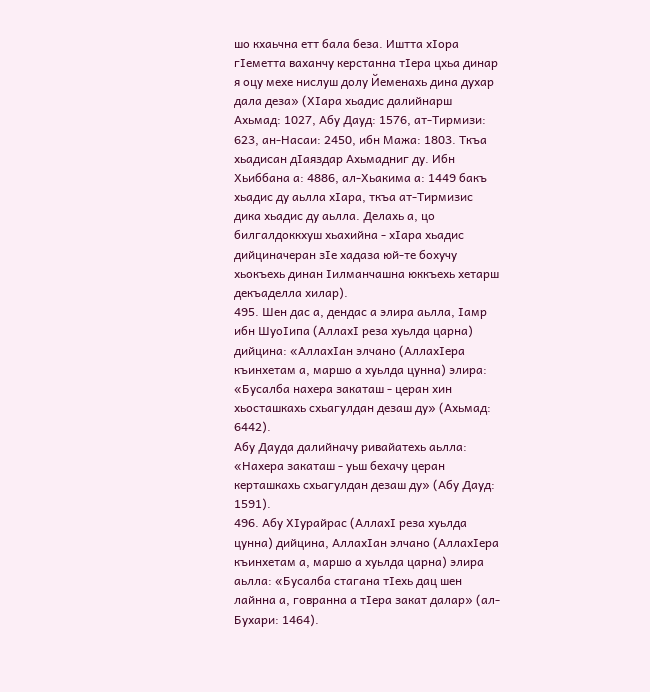шо кхаьчна етт бала беза. Иштта хIора гIеметта ваханчу керстанна тIера цхьа динар я оцу мехе нислуш долу Йеменахь дина духар дала деза» (ХIара хьадис далийнарш Ахьмад: 1027, Абу Дауд: 1576, ат-Тирмизи: 623, ан-Насаи: 2450, ибн Мажа: 1803. Ткъа хьадисан дIаяздар Ахьмадниг ду. Ибн Хьиббана а: 4886, ал-Хьакима а: 1449 бакъ хьадис ду аьлла хIара, ткъа ат-Тирмизис дика хьадис ду аьлла. Делахь а, цо билгалдоккхуш хьахийна - хIара хьадис дийциначеран зIе хадаза юй-те бохучу хьокъехь динан Iилманчашна юккъехь хетарш декъаделла хилар).
495. Шен дас а, дендас а элира аьлла, Iамр ибн ШуоIипа (АллахI реза хуьлда царна) дийцина: «АллахIан элчано (АллахIера къинхетам а, маршо а хуьлда цунна) элира: «Бусалба нахера закаташ - церан хин хьосташкахь схьагулдан дезаш ду» (Ахьмад: 6442).
Абу Дауда далийначу ривайатехь аьлла: «Нахера закаташ - уьш бехачу церан керташкахь схьагулдан дезаш ду» (Абу Дауд: 1591).
496. Абу ХIурайрас (АллахI реза хуьлда цунна) дийцина, АллахIан элчано (АллахIера къинхетам а, маршо а хуьлда царна) элира аьлла: «Бусалба стагана тIехь дац шен лайнна а, говранна а тIера закат далар» (ал-Бухари: 1464).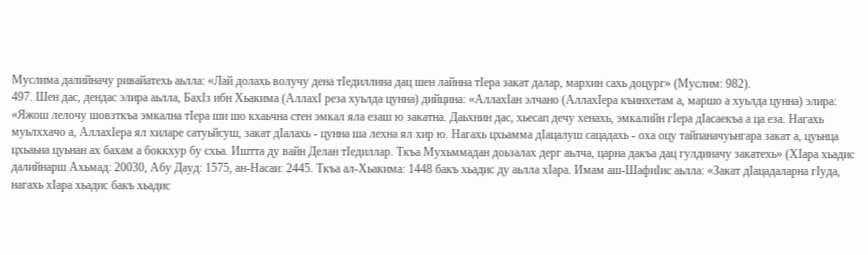Муслима далийначу ривайатехь аьлла: «Лай долахь волучу дена тIедиллина дац шен лайнна тIера закат далар, мархин сахь доцург» (Муслим: 982).
497. Шен дас, дендас элира аьлла, БахIз ибн Хьакима (АллахI реза хуьлда цунна) дийцина: «АллахIан элчано (АллахIера къинхетам а, маршо а хуьлда цунна) элира: «Яжош лелочу шовзткъа эмкална тIера ши шо кхаьчна стен эмкал яла езаш ю закатна. Даьхнин дас, хьесап дечу хенахь, эмкалийн гIера дIасаекъа а ца еза. Нагахь муьлххачо а, АллахIера ял хиларе сатуьйсуш, закат дIалахь - цунна ша лехна ял хир ю. Нагахь цхьамма дIацалуш сацадахь - оха оцу тайпаначуьнгара закат а, цуьнца цхьаьна цуьнан ах бахам а боккхур бу схьа. Иштта ду вайн Делан тIедиллар. Ткъа Мухьммадан доьзалах дерг аьлча, царна дакъа дац гулдиначу закатехь» (ХIара хьадис далийнарш Ахьмад: 20030, Абу Дауд: 1575, ан-Насаи: 2445. Ткъа ал-Хьакима: 1448 бакъ хьадис ду аьлла хIара. Имам аш-ШафиIис аьлла: «Закат дIацадаларна гIуда, нагахь хIара хьадис бакъ хьадис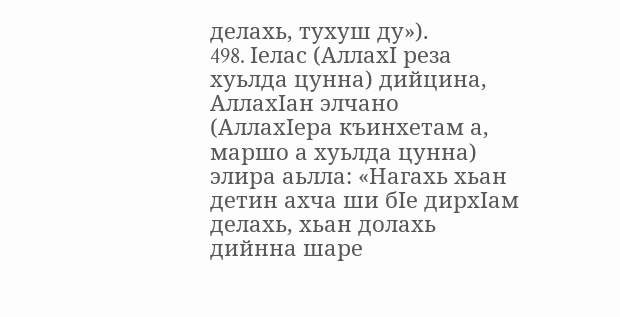делахь, тухуш ду»).
498. Iелас (АллахI реза хуьлда цунна) дийцина, АллахIан элчано (АллахIера къинхетам а, маршо а хуьлда цунна) элира аьлла: «Нагахь хьан детин ахча ши бIе дирхIам делахь, хьан долахь дийнна шаре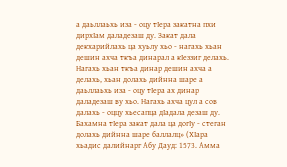а даьллаьхь иза - оцу тIера закатна пхи дирхIам даладезаш ду. Закат дала декхарийлахь ца хуьлу хьо - нагахь хьан дешин ахча ткъа динарал а кIеззиг делахь. Нагахь хьан ткъа динар дешин ахча а делахь, хьан долахь дийнна шаре а даьллаьхь иза - оцу тIера ах динар даладезаш ву хьо. Нагахь ахча цул а сов далахь - оццу хьесапца дIадала дезаш ду. Бахамна тIера закат дала ца догIу - стеган долахь дийнна шаре баллалц» (ХIара хьадис далийнарг Абу Дауд: 1573. Амма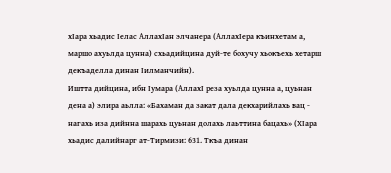хIара хьадис Iелас АллахIан элчанера (АллахIера къинхетам а, маршо ахуьлда цунна) схьадийцина дуй-те бохучу хьокъехь хетарш декъаделла динан Iилманчийн).
Иштта дийцина, ибн Iумара (АллахI реза хуьлда цунна а, цуьнан дена а) элира аьлла: «Бахаман да закат дала декхарийлахь вац - нагахь иза дийнна шарахь цуьнан долахь лаьттина бацахь» (ХIара хьадис далийнарг ат-Тирмизи: 631. Ткъа динан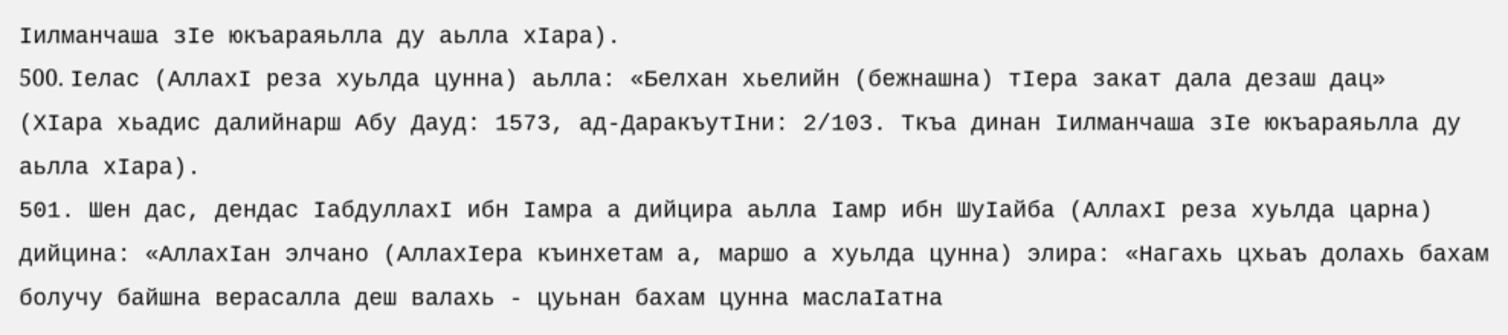Iилманчаша зIе юкъараяьлла ду аьлла хIара).
500. Iелас (АллахI реза хуьлда цунна) аьлла: «Белхан хьелийн (бежнашна) тIера закат дала дезаш дац» (ХIара хьадис далийнарш Абу Дауд: 1573, ад-ДаракъутIни: 2/103. Ткъа динан Iилманчаша зIе юкъараяьлла ду аьлла хIара).
501. Шен дас, дендас IабдуллахI ибн Iамра а дийцира аьлла Iамр ибн ШуIайба (АллахI реза хуьлда царна) дийцина: «АллахIан элчано (АллахIера къинхетам а, маршо а хуьлда цунна) элира: «Нагахь цхьаъ долахь бахам болучу байшна верасалла деш валахь - цуьнан бахам цунна маслаIатна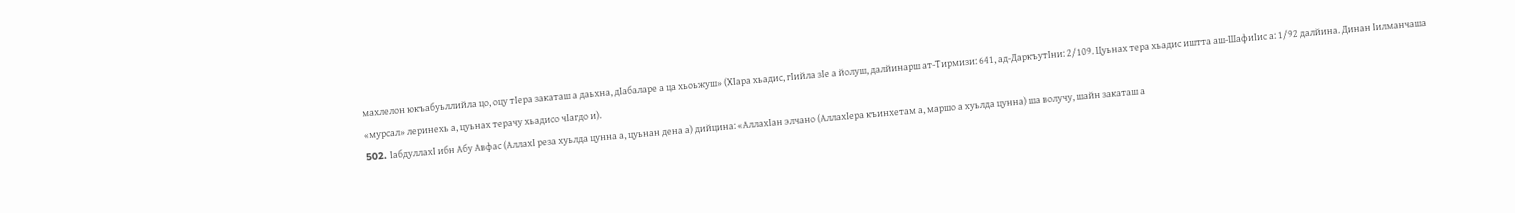махлелон юкъабуьллийла цо, оцу тIера закаташ а даьхна, дIабаларе а ца хьоьжуш» (ХIара хьадис, гIийла зIе а йолуш, далйинарш ат-Тирмизи: 641, ад-ДаркъутIни: 2/109. Цуьнах тера хьадис иштта аш-ШафиIис а: 1/92 далйина. Динан Iилманчаша «мурсал» леринехь а, цуьнах терачу хьадисо чIагдо и).
502. IабдуллахI ибн Абу Авфас (АллахI реза хуьлда цунна а, цуьнан дена а) дийцина: «АллахIан элчано (АллахIера къинхетам а, маршо а хуьлда цунна) ша волучу, шайн закаташ а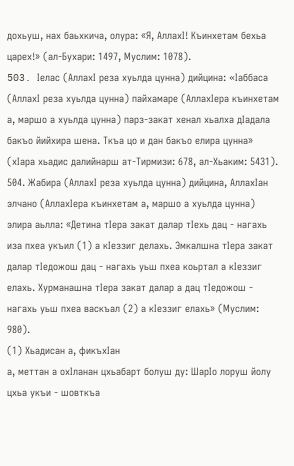дохьуш, нах баьхкича, олура: «Я, АллахI! Къинхетам бехьа царех!» (ал-Бухари: 1497, Муслим: 1078).
503. Iелас (АллахI реза хуьлда цунна) дийцина: «Iаббаса (АллахI реза хуьлда цунна) пайхамаре (АллахIера къинхетам а, маршо а хуьлда цунна) парз-закат хенал хьалха дIадала бакъо йийхира шена. Ткъа цо и дан бакъо елира цунна» (хIара хьадис далийнарш ат-Тирмизи: 678, ал-Хьаким: 5431).
504. Жабира (АллахI реза хуьлда цунна) дийцина, АллахIан элчано (АллахIера къинхетам а, маршо а хуьлда цунна) элира аьлла: «Детина тIера закат далар тIехь дац - нагахь иза пхеа укъил (1) а кIеззиг делахь. Эмкалшна тIера закат далар тIедожош дац - нагахь уьш пхеа коьртал а кIеззиг елахь. Хурманашна тIера закат далар а дац тIедожош - нагахь уьш пхеа васкъал (2) а кIеззиг елахь» (Муслим: 980).
(1) Хьадисан а, фикъхIан
а, меттан а охIланан цхьабарт болуш ду: ШарIо лоруш йолу цхьа укъи - шовткъа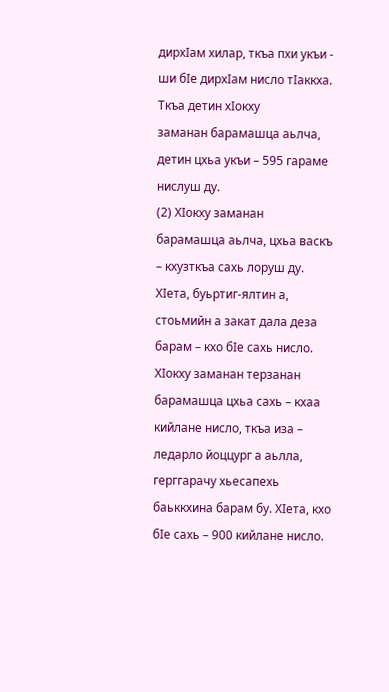дирхIам хилар, ткъа пхи укъи - ши бIе дирхIам нисло тIаккха. Ткъа детин хIокху
заманан барамашца аьлча, детин цхьа укъи – 595 гараме нислуш ду.
(2) ХIокху заманан барамашца аьлча, цхьа васкъ – кхузткъа сахь лоруш ду. ХIета, буьртиг-ялтин а, стоьмийн а закат дала деза барам – кхо бIе сахь нисло. ХIокху заманан терзанан барамашца цхьа сахь – кхаа кийлане нисло, ткъа иза – ледарло йоццург а аьлла, герггарачу хьесапехь баьккхина барам бу. ХIета, кхо бIе сахь – 900 кийлане нисло.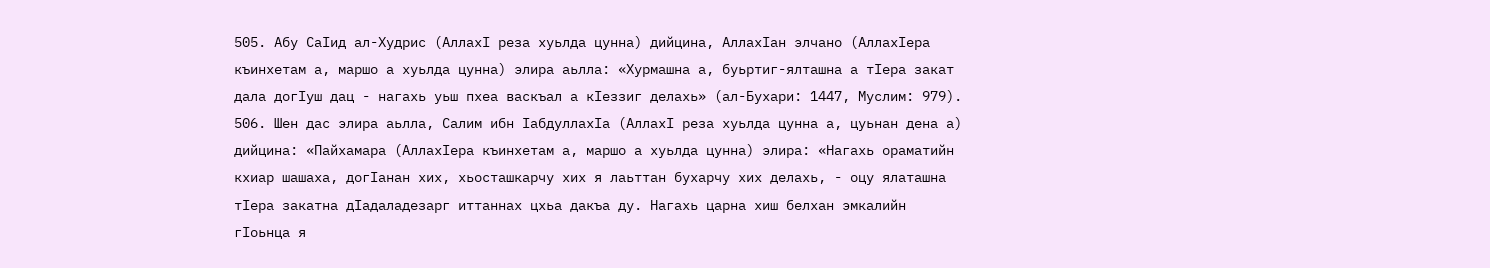505. Абу СаIид ал-Худрис (АллахI реза хуьлда цунна) дийцина, АллахIан элчано (АллахIера къинхетам а, маршо а хуьлда цунна) элира аьлла: «Хурмашна а, буьртиг-ялташна а тIера закат дала догIуш дац - нагахь уьш пхеа васкъал а кIеззиг делахь» (ал-Бухари: 1447, Муслим: 979).
506. Шен дас элира аьлла, Салим ибн IабдуллахIа (АллахI реза хуьлда цунна а, цуьнан дена а) дийцина: «Пайхамара (АллахIера къинхетам а, маршо а хуьлда цунна) элира: «Нагахь ораматийн кхиар шашаха, догIанан хих, хьосташкарчу хих я лаьттан бухарчу хих делахь, - оцу ялаташна тIера закатна дIадаладезарг иттаннах цхьа дакъа ду. Нагахь царна хиш белхан эмкалийн гIоьнца я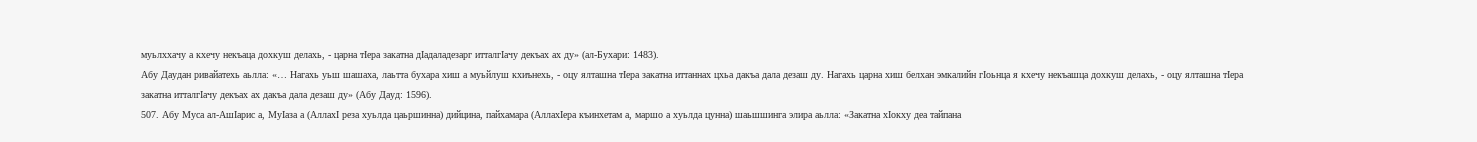муьлххачу а кхечу некъаца дохкуш делахь, - царна тIера закатна дIадаладезарг итталгIачу декъах ах ду» (ал-Бухари: 1483).
Абу Даудан ривайатехь аьлла: «… Нагахь уьш шашаха, лаьтта бухара хиш а муьйлуш кхиънехь, - оцу ялташна тIера закатна иттаннах цхьа дакъа дала дезаш ду. Нагахь царна хиш белхан эмкалийн гIоьнца я кхечу некъашца дохкуш делахь, - оцу ялташна тIера закатна итталгIачу декъах ах дакъа дала дезаш ду» (Абу Дауд: 1596).
507. Абу Муса ал-АшIарис а, МуIаза а (АллахI реза хуьлда цаьршинна) дийцина, пайхамара (АллахIера къинхетам а, маршо а хуьлда цунна) шаьшшинга элира аьлла: «Закатна хIокху деа тайпана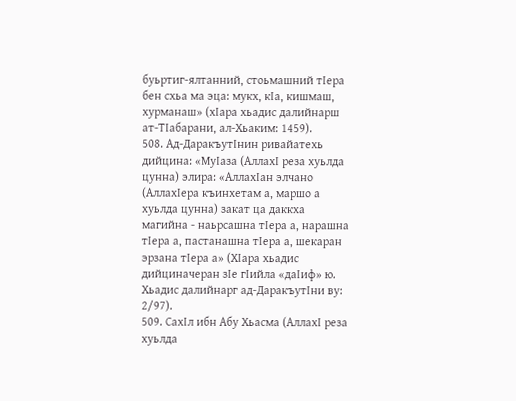буьртиг-ялтанний, стоьмашний тIера бен схьа ма эца: мукх, кIа, кишмаш, хурманаш» (хIара хьадис далийнарш ат-ТIабарани, ал-Хьаким: 1459).
508. Ад-ДаракъутIнин ривайатехь дийцина: «МуIаза (АллахI реза хуьлда цунна) элира: «АллахIан элчано (АллахIера къинхетам а, маршо а хуьлда цунна) закат ца даккха магийна - наьрсашна тIера а, нарашна тIера а, пастанашна тIера а, шекаран эрзана тIера а» (ХIара хьадис дийциначеран зIе гIийла «даIиф» ю. Хьадис далийнарг ад-ДаракъутIни ву: 2/97).
509. СахIл ибн Абу Хьасма (АллахI реза хуьлда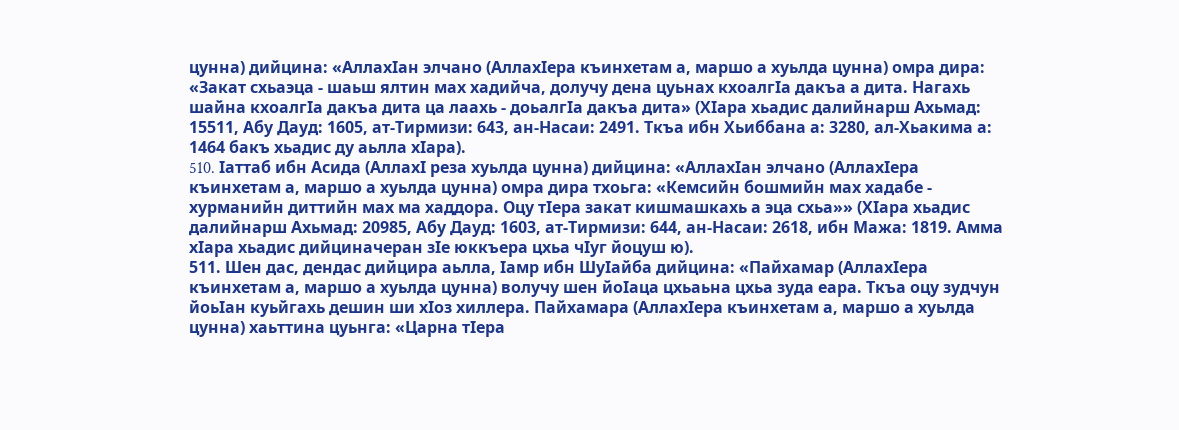цунна) дийцина: «АллахIан элчано (АллахIера къинхетам а, маршо а хуьлда цунна) омра дира: «Закат схьаэца - шаьш ялтин мах хадийча, долучу дена цуьнах кхоалгIа дакъа а дита. Нагахь шайна кхоалгIа дакъа дита ца лаахь - доьалгIа дакъа дита» (ХIара хьадис далийнарш Ахьмад: 15511, Абу Дауд: 1605, ат-Тирмизи: 643, ан-Насаи: 2491. Ткъа ибн Хьиббана а: 3280, ал-Хьакима а: 1464 бакъ хьадис ду аьлла хIара).
510. Iаттаб ибн Асида (АллахI реза хуьлда цунна) дийцина: «АллахIан элчано (АллахIера къинхетам а, маршо а хуьлда цунна) омра дира тхоьга: «Кемсийн бошмийн мах хадабе - хурманийн диттийн мах ма хаддора. Оцу тIера закат кишмашкахь а эца схьа»» (ХIара хьадис далийнарш Ахьмад: 20985, Абу Дауд: 1603, ат-Тирмизи: 644, ан-Насаи: 2618, ибн Мажа: 1819. Амма хIара хьадис дийциначеран зIе юккъера цхьа чIуг йоцуш ю).
511. Шен дас, дендас дийцира аьлла, Iамр ибн ШуIайба дийцина: «Пайхамар (АллахIера къинхетам а, маршо а хуьлда цунна) волучу шен йоIаца цхьаьна цхьа зуда еара. Ткъа оцу зудчун йоьIан куьйгахь дешин ши хIоз хиллера. Пайхамара (АллахIера къинхетам а, маршо а хуьлда цунна) хаьттина цуьнга: «Царна тIера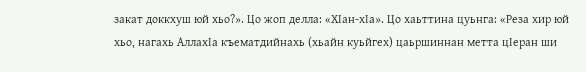закат доккхуш юй хьо?». Цо жоп делла: «ХIан-хIа». Цо хаьттина цуьнга: «Реза хир юй хьо, нагахь АллахIа къематдийнахь (хьайн куьйгех) цаьршиннан метта цIеран ши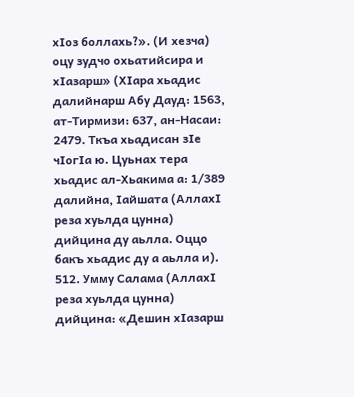хIоз боллахь?». (И хезча) оцу зудчо охьатийсира и хIазарш» (ХIара хьадис далийнарш Абу Дауд: 1563, ат-Тирмизи: 637, ан-Насаи: 2479. Ткъа хьадисан зIе чIогIа ю. Цуьнах тера хьадис ал-Хьакима а: 1/389 далийна, Iайшата (АллахI реза хуьлда цунна) дийцина ду аьлла. Оццо бакъ хьадис ду а аьлла и).
512. Умму Салама (АллахI реза хуьлда цунна) дийцина: «Дешин хIазарш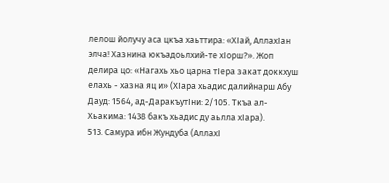лелош йолучу аса цкъа хаьттира: «ХIай, АллахIан элча! Хазнина юкъадоьлхий-те хIорш?». Жоп делира цо: «Нагахь хьо царна тIера закат доккхуш елахь - хазна яц и» (ХIара хьадис далийнарш Абу Дауд: 1564, ад-ДаракъутIни: 2/105. Ткъа ал-Хьакима: 1438 бакъ хьадис ду аьлла хIара).
513. Самура ибн Жундуба (АллахI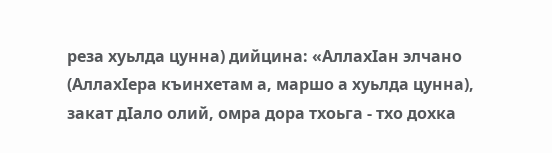реза хуьлда цунна) дийцина: «АллахIан элчано (АллахIера къинхетам а, маршо а хуьлда цунна), закат дIало олий, омра дора тхоьга - тхо дохка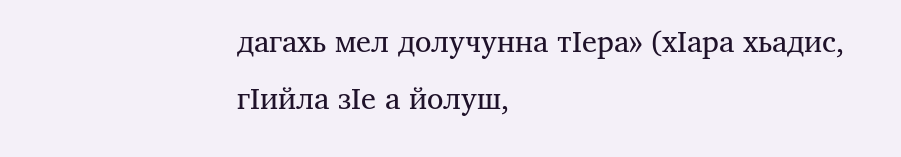дагахь мел долучунна тIера» (хIара хьадис, гIийла зIе а йолуш,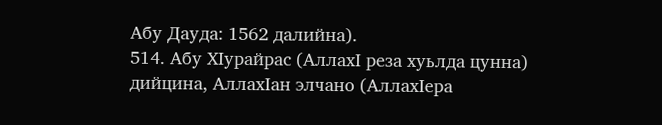Абу Дауда: 1562 далийна).
514. Абу ХIурайрас (АллахI реза хуьлда цунна) дийцина, АллахIан элчано (АллахIера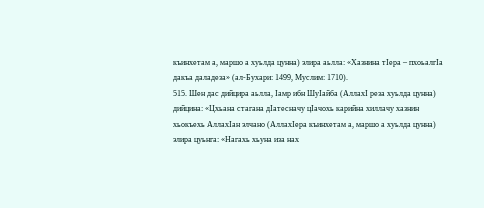къинхетам а, маршо а хуьлда цунна) элира аьлла: «Хазнина тIера – пхоьалгIа дакъа даладеза» (ал-Бухари: 1499, Муслим: 1710).
515. Шен дас дийцира аьлла, Iамр ибн ШуIайба (АллахI реза хуьлда цунна) дийцина: «Цхьана стагана дIатесначу цIачохь карийна хиллачу хазнин хьокъехь АллахIан элчано (АллахIера къинхетам а, маршо а хуьлда цунна) элира цуьнга: «Нагахь хьуна иза нах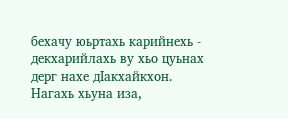бехачу юьртахь карийнехь - декхарийлахь ву хьо цуьнах дерг нахе дIакхайкхон. Нагахь хьуна иза,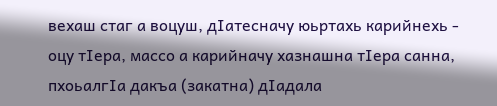вехаш стаг а воцуш, дIатесначу юьртахь карийнехь - оцу тIера, массо а карийначу хазнашна тIера санна, пхоьалгIа дакъа (закатна) дIадала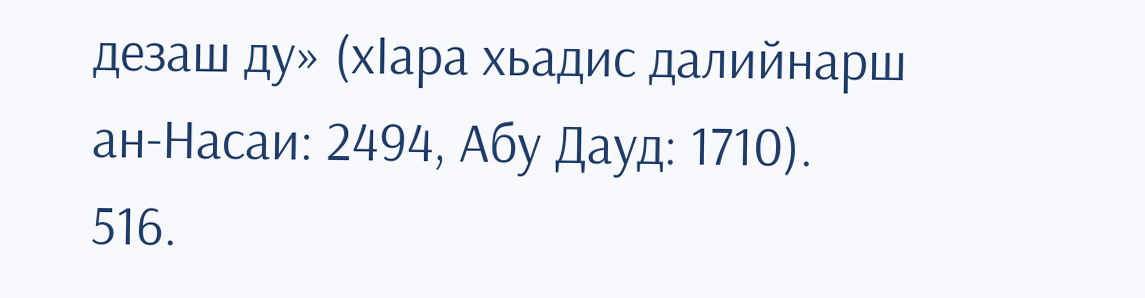дезаш ду» (хIара хьадис далийнарш ан-Насаи: 2494, Абу Дауд: 1710).
516.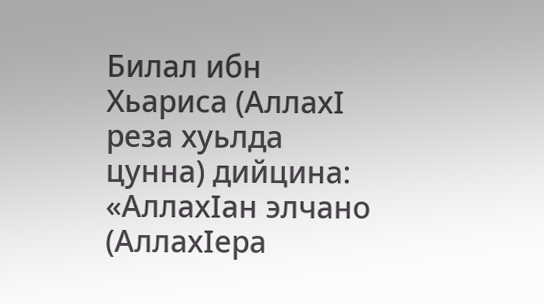Билал ибн Хьариса (АллахI реза хуьлда
цунна) дийцина: «АллахIан элчано (АллахIера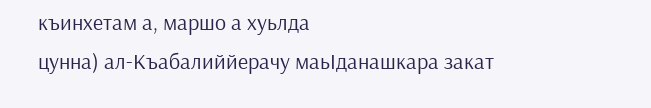къинхетам а, маршо а хуьлда
цунна) ал-Къабалиййерачу маьIданашкара закат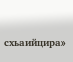схьаийцира»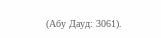(Абу Дауд: 3061).